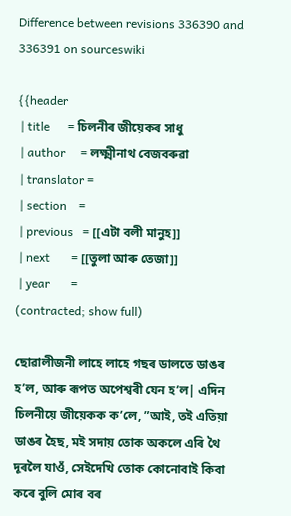Difference between revisions 336390 and 336391 on sourceswiki

{{header
 | title      = চিলনীৰ জীয়েকৰ সাধু
 | author     = লক্ষ্মীনাথ বেজবৰুৱা
 | translator =
 | section    =
 | previous   = [[এটা বলী মানুহ]]
 | next       = [[তুলা আৰু তেজা]]
 | year       =
(contracted; show full)

ছোৱালীজনী লাহে লাহে গছৰ ডালতে ডাঙৰ হ’ল, আৰু ৰূপত অপেশ্বৰী যেন হ’ল| এদিন চিলনীয়ে জীয়েকক ক’লে, ”আই, তই এতিয়া ডাঙৰ হৈছ, মই সদায় তোক অকলে এৰি থৈ দূৰলৈ যাওঁ, সেইদেখি তোক কোনোবাই কিবা কৰে বুলি মোৰ বৰ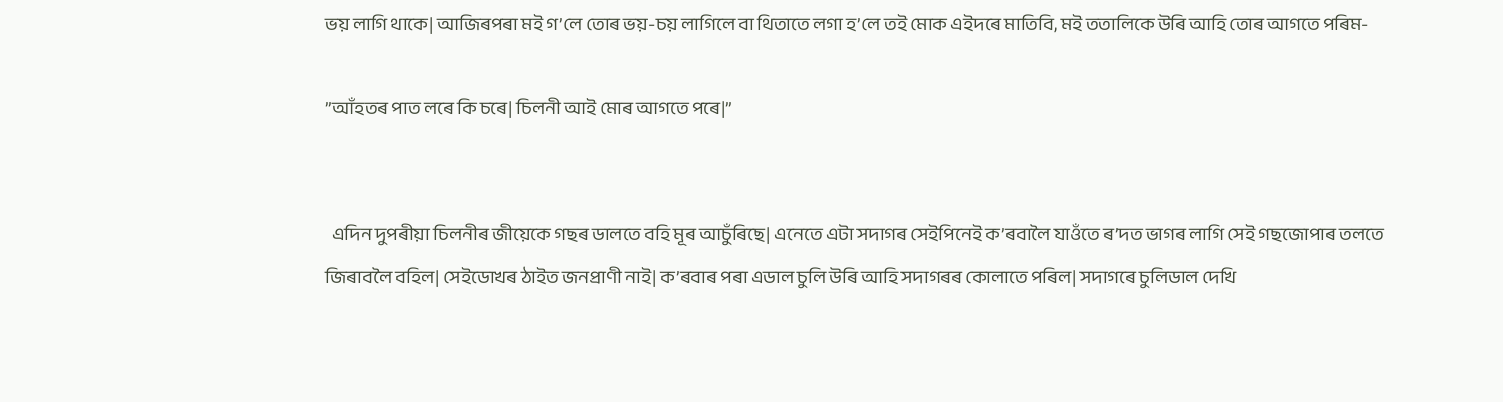ভয় লাগি থাকে| আজিৰপৰা মই গ’লে তোৰ ভয়-চয় লাগিলে বা থিতাতে লগা হ’লে তই মোক এইদৰে মাতিবি, মই ততালিকে উৰি আহি তোৰ আগতে পৰিম-

”আঁহতৰ পাত লৰে কি চৰে| চিলনী আই মোৰ আগতে পৰে|”


  এদিন দুপৰীয়া চিলনীৰ জীয়েকে গছৰ ডালতে বহি মূৰ আচুঁৰিছে| এনেতে এটা সদাগৰ সেইপিনেই ক’ৰবালৈ যাওঁতে ৰ’দত ভাগৰ লাগি সেই গছজোপাৰ তলতে জিৰাবলৈ বহিল| সেইডোখৰ ঠাইত জনপ্ৰাণী নাই| ক’ৰবাৰ পৰা এডাল চুলি উৰি আহি সদাগৰৰ কোলাতে পৰিল| সদাগৰে চুলিডাল দেখি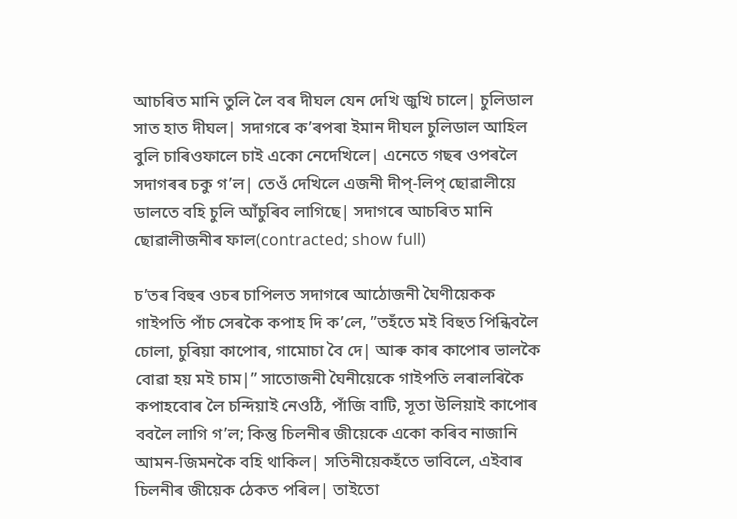আচৰিত মানি তুলি লৈ বৰ দীঘল যেন দেখি জুখি চালে| চুলিডাল সাত হাত দীঘল| সদাগৰে ক’ৰপৰা ইমান দীঘল চুলিডাল আহিল বুলি চাৰিওফালে চাই একো নেদেখিলে| এনেতে গছৰ ওপৰলৈ সদাগৰৰ চকু গ’ল| তেওঁ দেখিলে এজনী দীপ্‌-লিপ্‌ ছোৱালীয়ে ডালতে বহি চুলি আঁচুৰিব লাগিছে| সদাগৰে আচৰিত মানি ছোৱালীজনীৰ ফাল(contracted; show full)

চ’তৰ বিহুৰ ওচৰ চাপিলত সদাগৰে আঠোজনী ঘৈণীয়েকক গাইপতি পাঁচ সেৰকৈ কপাহ দি ক’লে, ”তহঁতে মই বিহুত পিন্ধিবলৈ চোলা, চুৰিয়া কাপোৰ, গামোচা বৈ দে| আৰু কাৰ কাপোৰ ভালকৈ বোৱা হয় মই চাম|” সাতোজনী ঘৈনীয়েকে গাইপতি লৰালৰিকৈ কপাহবোৰ লৈ চন্দিয়াই নেওঠি, পাঁজি বাটি, সূতা উলিয়াই কাপোৰ ববলৈ লাগি গ’ল; কিন্তু চিলনীৰ জীয়েকে একো কৰিব নাজানি আমন-জিমনকৈ বহি থাকিল| সতিনীয়েকহঁতে ভাবিলে, এইবাৰ চিলনীৰ জীয়েক ঠেকত পৰিল| তাইতো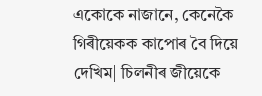একোকে নাজানে, কেনেকৈ গিৰীয়েকক কাপোৰ বৈ দিয়ে দেখিম| চিলনীৰ জীয়েকে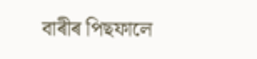বাৰীৰ পিছফালে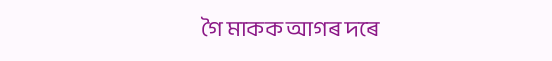গৈ মাকক আগৰ দৰে